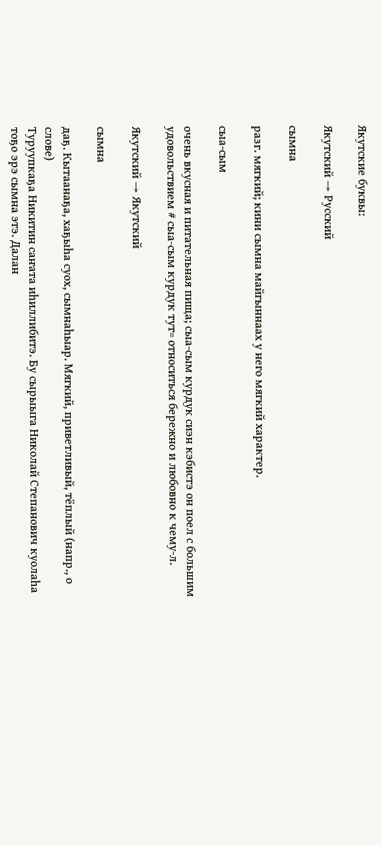Якутские буквы:

Якутский → Русский

сымна

разг. мягкий; кини сымна майгыннаах у него мягкий характер.

сыа-сым

очень вкусная и питательная пища; сыа-сым курдук сиэн кэбистэ он поел с большим удовольствием # сыа-сым курдук тут= относиться бережно и любовно к чему-л.

Якутский → Якутский

сымна

даҕ. Кытаанаҕа, хаҕыһа суох, сымнаһыар. Мягкий, приветливый, тёплый (напр., о слове)
Туруупкаҕа Никитин саҥата иһиллибитэ. Бу сырыыга Николай Степанович куолаһа тоҕо эрэ сымна этэ. Далан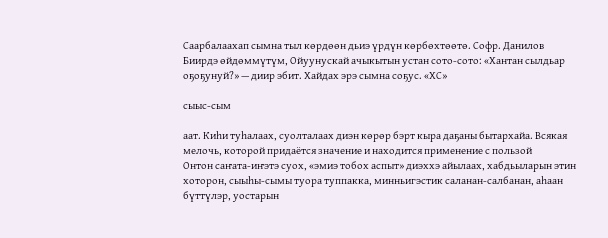Саарбалаахап сымна тыл көрдөөн дьиэ үрдүн көрбөхтөөтө. Софр. Данилов
Биирдэ өйдөммүтүм, Ойуунускай ачыкытын устан сото-сото: «Хантан сылдьар оҕоҕунуй?» — диир эбит. Хайдах эрэ сымна соҕус. «ХС»

сыыс-сым

аат. Киһи туһалаах, суолталаах диэн көрөр бэрт кыра даҕаны бытархайа. Всякая мелочь, которой придаётся значение и находится применение с пользой
Онтон саҥата-иҥэтэ суох, «эмиэ тобох аспыт» диэххэ айылаах, хабдьыларын этин хоторон, сыыһы-сымы туора туппакка, минньигэстик саланан-салбанан, аһаан бүттүлэр, уостарын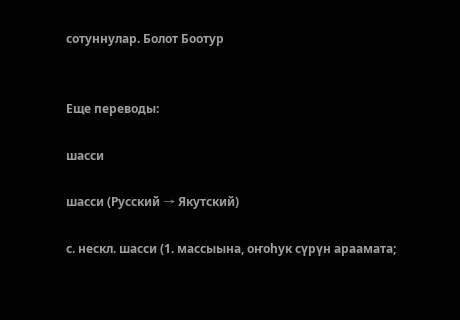сотуннулар. Болот Боотур


Еще переводы:

шасси

шасси (Русский → Якутский)

с. нескл. шасси (1. массыына, оҥоһук сүрүн араамата;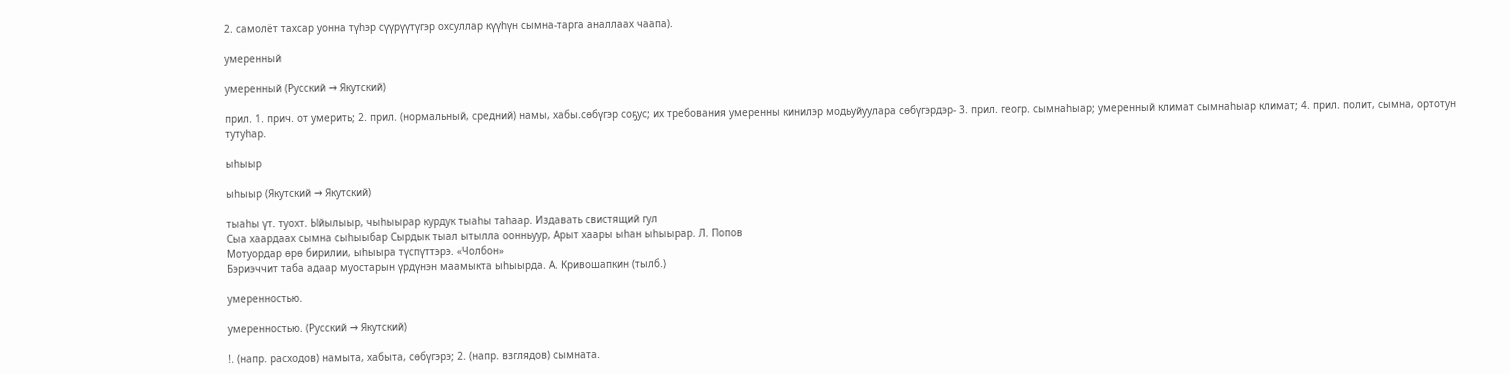2. самолёт тахсар уонна түһэр сүүрүүтүгэр охсуллар күүһүн сымна-тарга аналлаах чаапа).

умеренный

умеренный (Русский → Якутский)

прил. 1. прич. от умерить; 2. прил. (нормальный, средний) намы, хабы.сөбүгэр соҕус; их требования умеренны кинилэр модьуйуулара сөбүгэрдэр- 3. прил. геогр. сымнаһыар; умеренный климат сымнаһыар климат; 4. прил. полит, сымна, ортотун тутуһар.

ыһыыр

ыһыыр (Якутский → Якутский)

тыаһы үт. туохт. Ыйылыыр, чыһыырар курдук тыаһы таһаар. Издавать свистящий гул
Сыа хаардаах сымна сыһыыбар Сырдык тыал ытылла оонньуур, Арыт хаары ыһан ыһыырар. Л. Попов
Мотуордар өрө бирилии, ыһыыра түспүттэрэ. «Чолбон»
Бэриэччит таба адаар муостарын үрдүнэн маамыкта ыһыырда. А. Кривошапкин (тылб.)

умеренностью.

умеренностью. (Русский → Якутский)

!. (напр. расходов) намыта, хабыта, сөбүгэрэ; 2. (напр. взглядов) сымната.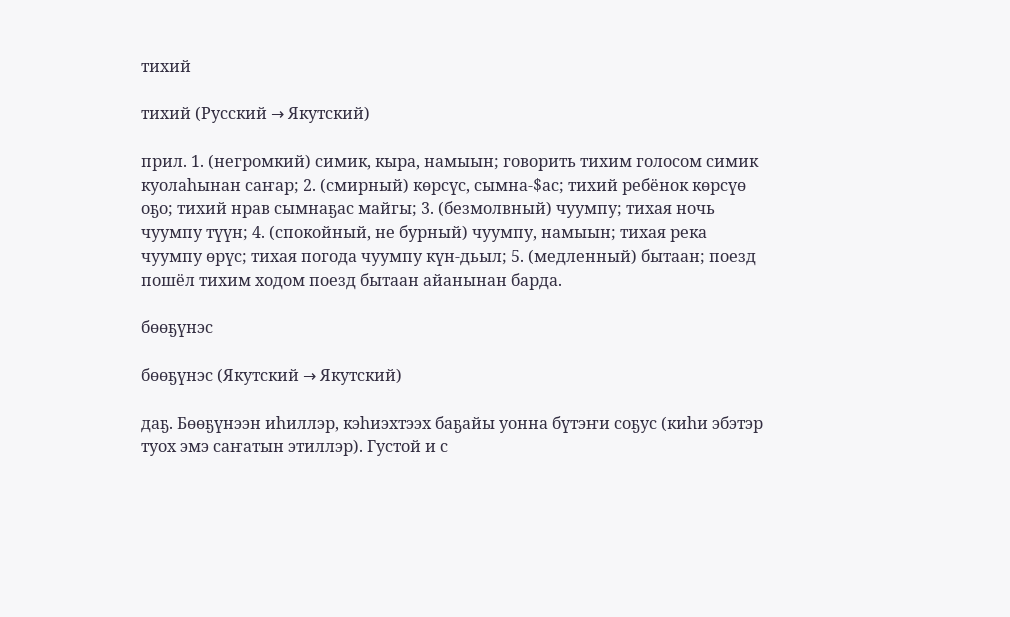тихий

тихий (Русский → Якутский)

прил. 1. (негромкий) симик, кыра, намыын; говорить тихим голосом симик куолаһынан саҥар; 2. (смирный) көрсүс, сымна-$ас; тихий ребёнок көрсүө оҕо; тихий нрав сымнаҕас майгы; 3. (безмолвный) чуумпу; тихая ночь чуумпу түүн; 4. (спокойный, не бурный) чуумпу, намыын; тихая река чуумпу өрүс; тихая погода чуумпу күн-дьыл; 5. (медленный) бытаан; поезд пошёл тихим ходом поезд бытаан айанынан барда.

бөөҕүнэс

бөөҕүнэс (Якутский → Якутский)

даҕ. Бөөҕүнээн иһиллэр, кэһиэхтээх баҕайы уонна бүтэҥи соҕус (киһи эбэтэр туох эмэ саҥатын этиллэр). Густой и с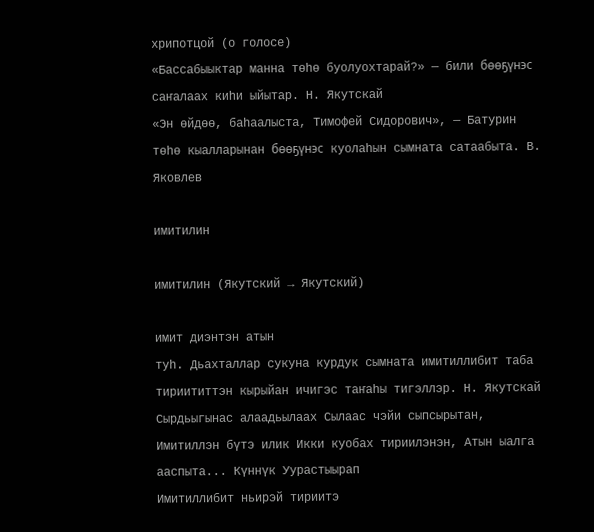хрипотцой (о голосе)
«Бассабыыктар манна төһө буолуохтарай?» — били бөөҕүнэс саҥалаах киһи ыйытар. Н. Якутскай
«Эн өйдөө, баһаалыста, Тимофей Сидорович», — Батурин төһө кыалларынан бөөҕүнэс куолаһын сымната сатаабыта. В. Яковлев

имитилин

имитилин (Якутский → Якутский)

имит диэнтэн атын
туһ. Дьахталлар сукуна курдук сымната имитиллибит таба тириититтэн кырыйан ичигэс таҥаһы тигэллэр. Н. Якутскай
Сырдьыгынас алаадьылаах Сылаас чэйи сыпсырытан, Имитиллэн бүтэ илик Икки куобах тириилэнэн, Атын ыалга ааспыта... Күннүк Уурастыырап
Имитиллибит ньирэй тириитэ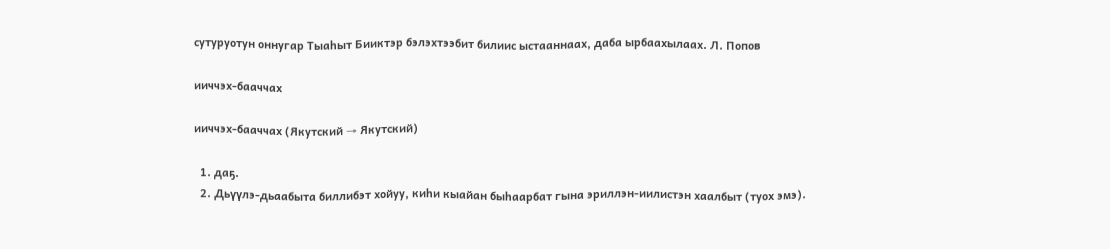сутуруотун оннугар Тыаһыт Бииктэр бэлэхтээбит билиис ыстааннаах, даба ырбаахылаах. Л. Попов

ииччэх-бааччах

ииччэх-бааччах (Якутский → Якутский)

  1. даҕ.
  2. Дьүүлэ-дьаабыта биллибэт хойуу, киһи кыайан быһаарбат гына эриллэн-иилистэн хаалбыт (туох эмэ).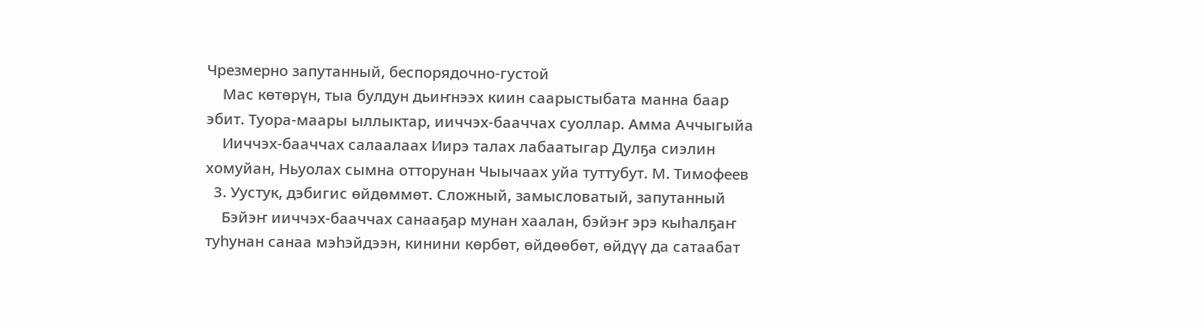Чрезмерно запутанный, беспорядочно-густой
    Мас көтөрүн, тыа булдун дьиҥнээх киин саарыстыбата манна баар эбит. Туора-маары ыллыктар, ииччэх-бааччах суоллар. Амма Аччыгыйа
    Ииччэх-бааччах салаалаах Иирэ талах лабаатыгар Дулҕа сиэлин хомуйан, Ньуолах сымна отторунан Чыычаах уйа туттубут. М. Тимофеев
  3. Уустук, дэбигис өйдөммөт. Сложный, замысловатый, запутанный
    Бэйэҥ ииччэх-бааччах санааҕар мунан хаалан, бэйэҥ эрэ кыһалҕаҥ туһунан санаа мэһэйдээн, кинини көрбөт, өйдөөбөт, өйдүү да сатаабат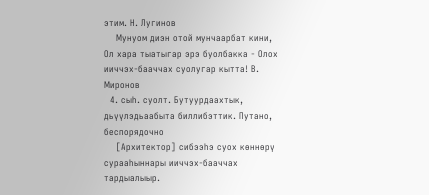этим. Н. Лугинов
    Мунуом диэн отой мунчаарбат кини, Ол хара тыатыгар эрэ буолбакка - Олох ииччэх-бааччах суолугар кытта! В. Миронов
  4. сыһ. суолт. Бутуурдаахтык, дьүүлэдьаабыта биллибэттик. Путано, беспорядочно
    [Архитектор] сибээһэ суох көннөрү сурааһыннары ииччэх-бааччах тардыалыыр.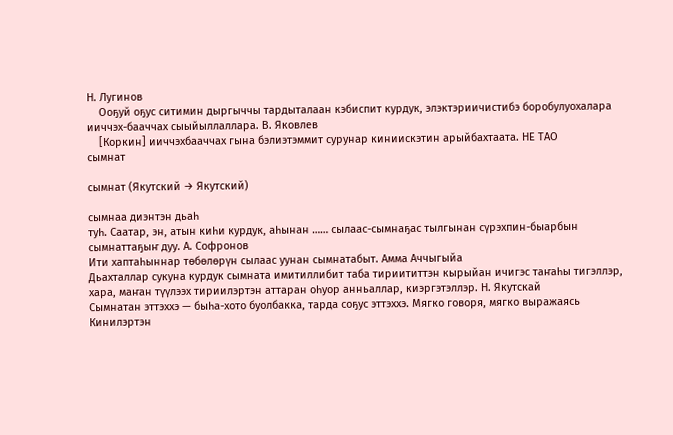Н. Лугинов
    Ооҕуй оҕус ситимин дыргыччы тардыталаан кэбиспит курдук, элэктэриичистибэ боробулуохалара ииччэх-бааччах сыыйыллаллара. В. Яковлев
    [Коркин] ииччэхбааччах гына бэлиэтэммит сурунар киниискэтин арыйбахтаата. НЕ ТАО
сымнат

сымнат (Якутский → Якутский)

сымнаа диэнтэн дьаһ
туһ. Саатар, эн, атын киһи курдук, аһынан …… сылаас-сымнаҕас тылгынан сүрэхпин-быарбын сымнаттаҕыҥ дуу. А. Софронов
Ити хаптаһыннар төбөлөрүн сылаас уунан сымнатабыт. Амма Аччыгыйа
Дьахталлар сукуна курдук сымната имитиллибит таба тириититтэн кырыйан ичигэс таҥаһы тигэллэр, хара, маҥан түүлээх тириилэртэн аттаран оһуор анньаллар, киэргэтэллэр. Н. Якутскай
Сымнатан эттэххэ — быһа-хото буолбакка, тарда соҕус эттэххэ. Мягко говоря, мягко выражаясь
Кинилэртэн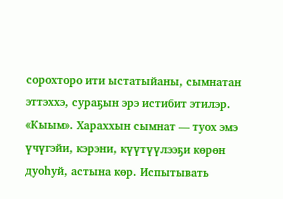сорохторо ити ыстатыйаны, сымнатан эттэххэ, сураҕын эрэ истибит этилэр. «Кыым». Хараххын сымнат — туох эмэ үчүгэйи, кэрэни, күүтүүлээҕи көрөн дуоһуй, астына көр. Испытывать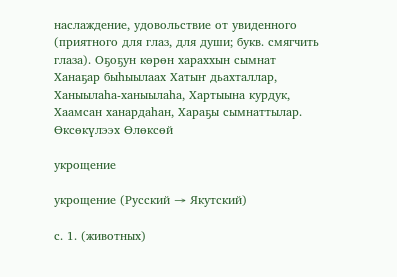наслаждение, удовольствие от увиденного (приятного для глаз, для души; букв. смягчить глаза). Оҕоҕун көрөн хараххын сымнат
Ханаҕар быһыылаах Хатыҥ дьахталлар, Ханыылаһа-ханыылаһа, Хартыына курдук, Хаамсан ханардаһан, Хараҕы сымнаттылар. Өксөкүлээх Өлөксөй

укрощение

укрощение (Русский → Якутский)

с. 1. (животных)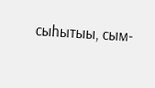сыһытыы, сым-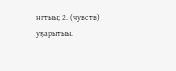нгтыы; 2. (чувств) уҕарытыы.